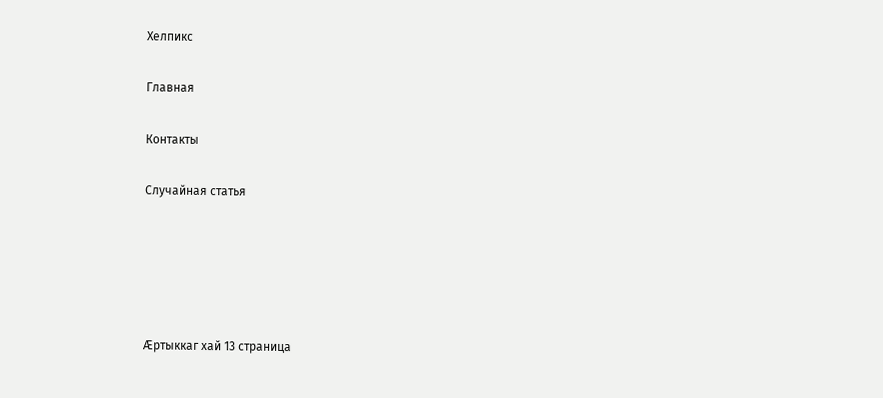Хелпикс

Главная

Контакты

Случайная статья





Æртыккаг хай 13 страница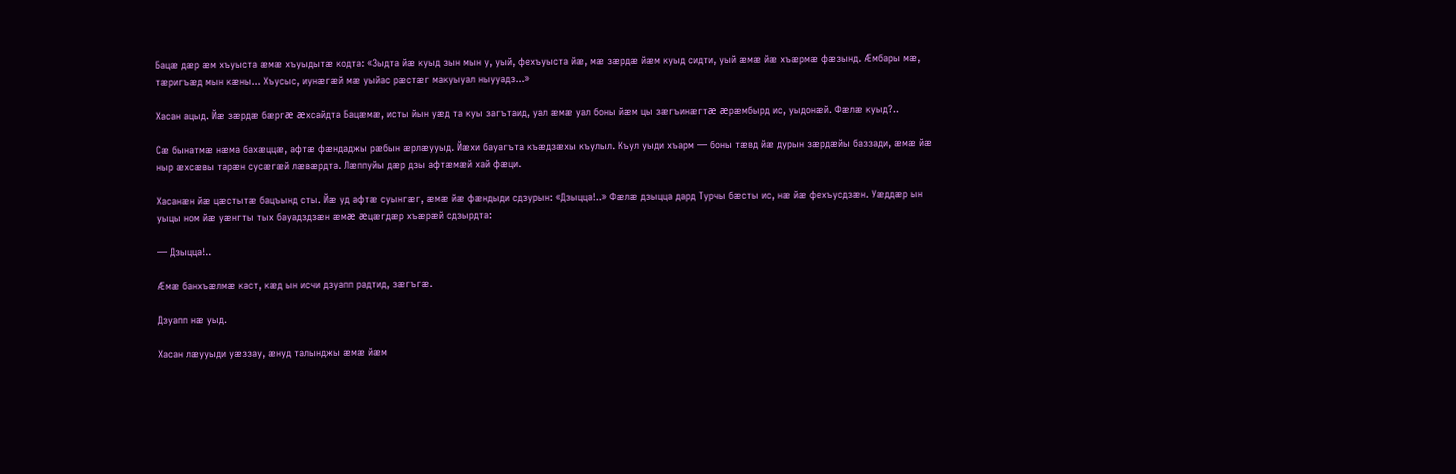Бацæ дæр æм хъуыста æмæ хъуыдытæ кодта: «Зыдта йæ куыд зын мын у, уый, фехъуыста йæ, мæ зæрдæ йæм куыд сидти, уый æмæ йæ хъæрмæ фæзынд. Æмбары мæ, тæригъæд мын кæны... Хъусыс, иунæгæй мæ уыйас рæстæг макуыуал ныууадз...»

Хасан ацыд. Йæ зæрдæ бæргæ æхсайдта Бацæмæ, исты йын уæд та куы загътаид, уал æмæ уал боны йæм цы зæгъинæгтæ æрæмбырд ис, уыдонæй. Фæлæ куыд?..

Сæ бынатмæ нæма бахæццæ, афтæ фæндаджы рæбын æрлæууыд. Йæхи бауагъта къæдзæхы къулыл. Къул уыди хъарм — боны тæвд йæ дурын зæрдæйы баззади, æмæ йæ ныр æхсæвы тарæн сусæгæй лæвæрдта. Лæппуйы дæр дзы афтæмæй хай фæци.

Хасанæн йæ цæстытæ бацъынд сты. Йæ уд афтæ суынгæг, æмæ йæ фæндыди сдзурын: «Дзыцца!..» Фæлæ дзыцца дард Турчы бæсты ис, нæ йæ фехъусдзæн. Уæддæр ын уыцы ном йæ уæнгты тых бауадздзæн æмæ æцæгдæр хъæрæй сдзырдта:

— Дзыцца!..

Æмæ банхъæлмæ каст, кæд ын исчи дзуапп радтид, зæгъгæ.

Дзуапп нæ уыд.

Хасан лæууыди уæззау, æнуд талынджы æмæ йæм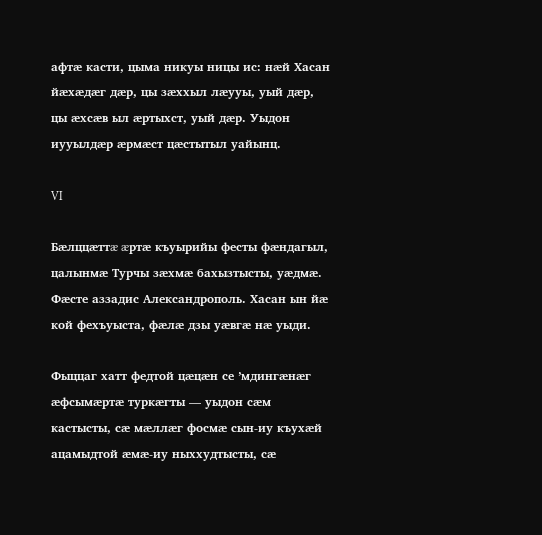афтæ касти, цыма никуы ницы ис: нæй Хасан йæхæдæг дæр, цы зæххыл лæууы, уый дæр, цы æхсæв ыл æртыхст, уый дæр. Уыдон иууылдæр æрмæст цæстытыл уайынц.

VI

Бæлццæттæ æртæ къуырийы фесты фæндагыл, цалынмæ Турчы зæхмæ бахызтысты, уæдмæ. Фæсте аззадис Александрополь. Хасан ын йæ кой фехъуыста, фæлæ дзы уæвгæ нæ уыди.

Фыццаг хатт федтой цæцæн се ’мдингæнæг æфсымæртæ туркæгты — уыдон сæм кастысты, сæ мæллæг фосмæ сын-иу къухæй ацамыдтой æмæ-иу ныххудтысты, сæ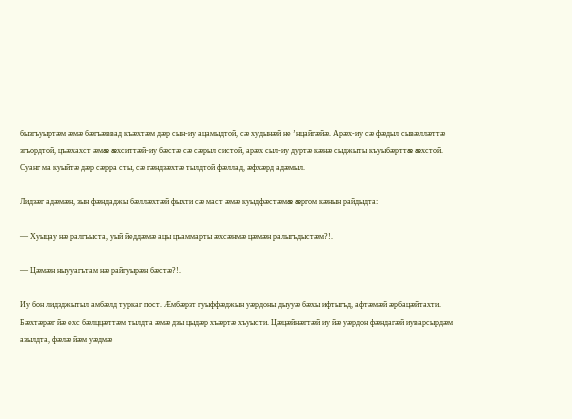бызгъуыртæм æмæ бæгъæввад къæхтæм дæр сын-иу ацамыдтой, сæ худынæй не ’нцайгæйæ. Арæх-иу сæ фæдыл сывæллæттæ згъордтой, цъæхахст æмæ æхситтæй-иу бæстæ сæ сæрыл систой, арæх сыл-иу дуртæ кæнæ сыджыты къуыбæрттæ æхстой. Суанг ма куыйтæ дæр сæрра сты, сæ гæндзæхтæ тылдтой фæллад, æфхæрд адæмыл.

Лидзæг адæмæн, зын фæндаджы бæллæхтæй фыхти сæ маст æмæ куыдфæстæмæ æргом кæнын райдыдта:

— Хуыцау нæ ралгъыста, уый йеддæмæ ацы цъаммарты æхсæнмæ цæмæн ралыгъдыстæм?!.

— Цæмæн ныууагътам нæ райгуырæн бæстæ?!.

Иу бон лидзджытыл амбæлд туркаг пост. Æмбæрзт гуыффæджын уæрдоны дыууæ бæхы ифтыгъд, афтæмæй æрбацæйтахти. Бæхтæрæг йæ ехс бæлццæттæм тылдта æмæ дзы цыдæр хъæртæ хъуысти. Цæцæйнæгтæй иу йæ уæрдон фæндагæй иуварсырдæм азылдта, фæлæ йæм уæдмæ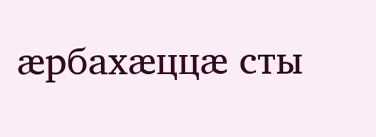æрбахæццæ сты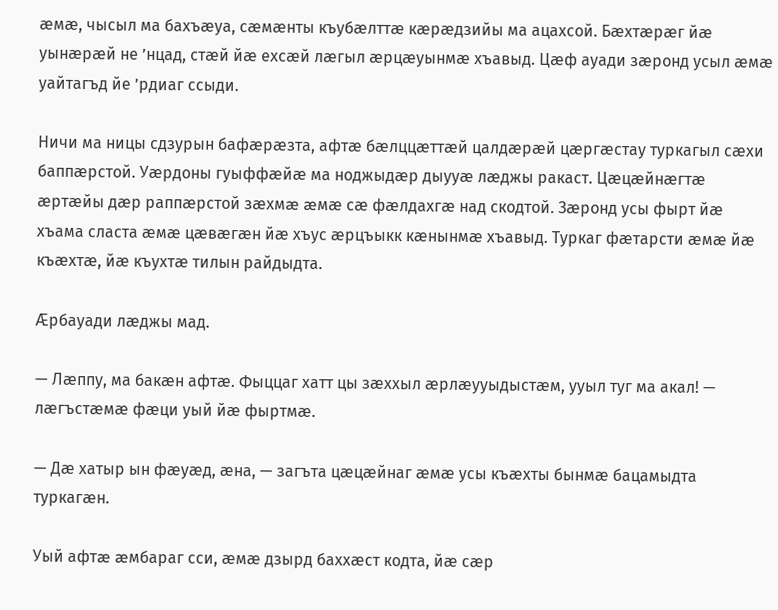æмæ, чысыл ма бахъæуа, сæмæнты къубæлттæ кæрæдзийы ма ацахсой. Бæхтæрæг йæ уынæрæй не ’нцад, стæй йæ ехсæй лæгыл æрцæуынмæ хъавыд. Цæф ауади зæронд усыл æмæ уайтагъд йе ’рдиаг ссыди.

Ничи ма ницы сдзурын бафæрæзта, афтæ бæлццæттæй цалдæрæй цæргæстау туркагыл сæхи баппæрстой. Уæрдоны гуыффæйæ ма ноджыдæр дыууæ лæджы ракаст. Цæцæйнæгтæ æртæйы дæр раппæрстой зæхмæ æмæ сæ фæлдахгæ над скодтой. Зæронд усы фырт йæ хъама сласта æмæ цæвæгæн йæ хъус æрцъыкк кæнынмæ хъавыд. Туркаг фæтарсти æмæ йæ къæхтæ, йæ къухтæ тилын райдыдта.

Æрбауади лæджы мад.

— Лæппу, ма бакæн афтæ. Фыццаг хатт цы зæххыл æрлæууыдыстæм, ууыл туг ма акал! — лæгъстæмæ фæци уый йæ фыртмæ.

— Дæ хатыр ын фæуæд, æна, — загъта цæцæйнаг æмæ усы къæхты бынмæ бацамыдта туркагæн.

Уый афтæ æмбараг сси, æмæ дзырд баххæст кодта, йæ сæр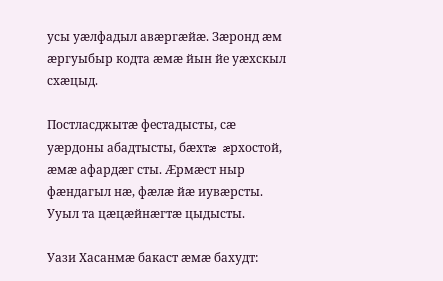усы уæлфадыл авæргæйæ. Зæронд æм æргуыбыр кодта æмæ йын йе уæхскыл схæцыд.

Постласджытæ фестадысты, сæ уæрдоны абадтысты, бæхтæ æрхостой, æмæ афардæг сты. Æрмæст ныр фæндагыл нæ, фæлæ йæ иувæрсты. Ууыл та цæцæйнæгтæ цыдысты.

Уази Хасанмæ бакаст æмæ бахудт: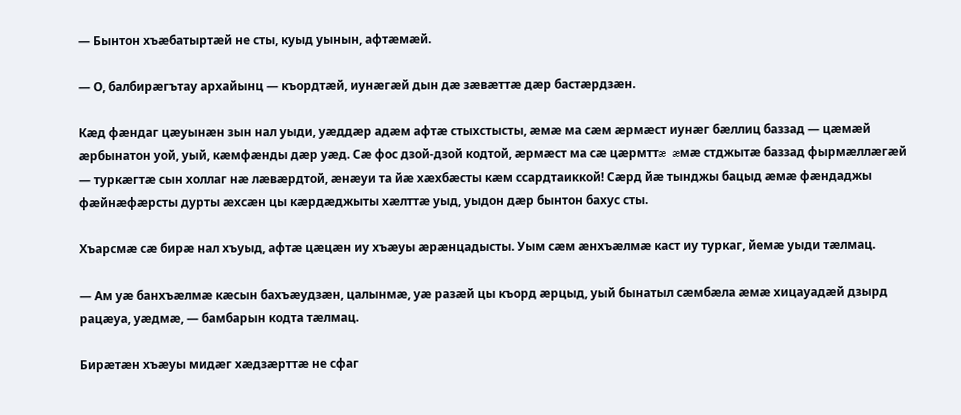— Бынтон хъæбатыртæй не сты, куыд уынын, афтæмæй.

— О, балбирæгътау архайынц — къордтæй, иунæгæй дын дæ зæвæттæ дæр бастæрдзæн.

Кæд фæндаг цæуынæн зын нал уыди, уæддæр адæм афтæ стыхстысты, æмæ ма сæм æрмæст иунæг бæллиц баззад — цæмæй æрбынатон уой, уый, кæмфæнды дæр уæд. Сæ фос дзой-дзой кодтой, æрмæст ма сæ цæрмттæ æмæ стджытæ баззад фырмæллæгæй — туркæгтæ сын холлаг нæ лæвæрдтой, æнæуи та йæ хæхбæсты кæм ссардтаиккой! Сæрд йæ тынджы бацыд æмæ фæндаджы фæйнæфæрсты дурты æхсæн цы кæрдæджыты хæлттæ уыд, уыдон дæр бынтон бахус сты.

Хъарсмæ сæ бирæ нал хъуыд, афтæ цæцæн иу хъæуы æрæнцадысты. Уым сæм æнхъæлмæ каст иу туркаг, йемæ уыди тæлмац.

— Ам уæ банхъæлмæ кæсын бахъæудзæн, цалынмæ, уæ разæй цы къорд æрцыд, уый бынатыл сæмбæла æмæ хицауадæй дзырд рацæуа, уæдмæ, — бамбарын кодта тæлмац.

Бирæтæн хъæуы мидæг хæдзæрттæ не сфаг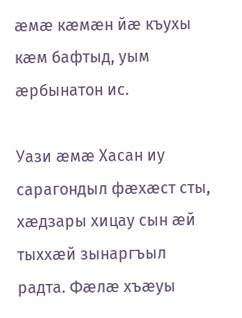æмæ кæмæн йæ къухы кæм бафтыд, уым æрбынатон ис.

Уази æмæ Хасан иу сарагондыл фæхæст сты, хæдзары хицау сын æй тыххæй зынаргъыл радта. Фæлæ хъæуы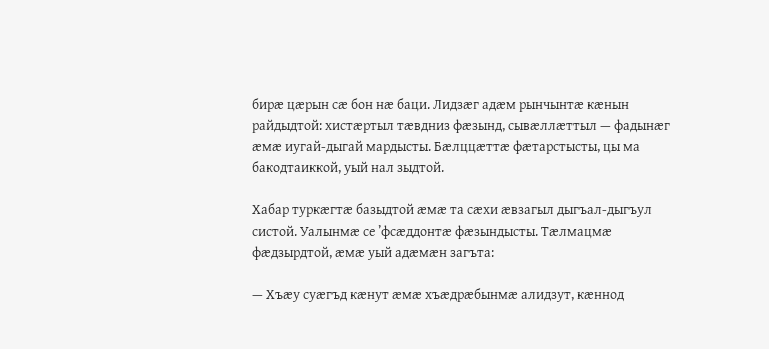бирæ цæрын сæ бон нæ баци. Лидзæг адæм рынчынтæ кæнын райдыдтой: хистæртыл тæвдниз фæзынд, сывæллæттыл — фадынæг æмæ иугай-дыгай мардысты. Бæлццæттæ фæтарстысты, цы ма бакодтаиккой, уый нал зыдтой.

Хабар туркæгтæ базыдтой æмæ та сæхи æвзагыл дыгъал-дыгъул систой. Уалынмæ се ’фсæддонтæ фæзындысты. Тæлмацмæ фæдзырдтой, æмæ уый адæмæн загъта:

— Хъæу суæгъд кæнут æмæ хъæдрæбынмæ алидзут, кæннод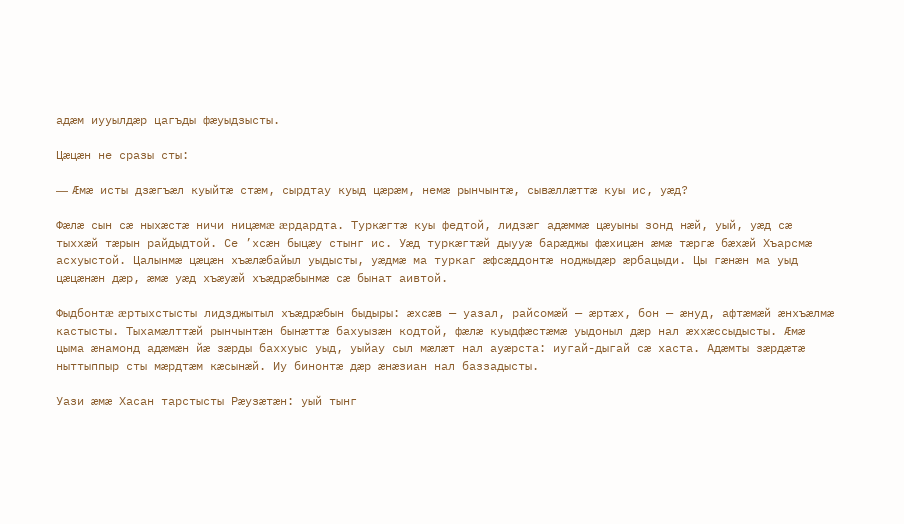адæм иууылдæр цагъды фæуыдзысты.

Цæцæн не сразы сты:

— Æмæ исты дзæгъæл куыйтæ стæм, сырдтау куыд цæрæм, немæ рынчынтæ, сывæллæттæ куы ис, уæд?

Фæлæ сын сæ ныхæстæ ничи ницæмæ æрдардта. Туркæгтæ куы федтой, лидзæг адæммæ цæуыны зонд нæй, уый, уæд сæ тыххæй тæрын райдыдтой. Се ’хсæн быцæу стынг ис. Уæд туркæгтæй дыууæ барæджы фæхицæн æмæ тæргæ бæхæй Хъарсмæ асхуыстой. Цалынмæ цæцæн хъæлæбайыл уыдысты, уæдмæ ма туркаг æфсæддонтæ ноджыдæр æрбацыди. Цы гæнæн ма уыд цæцæнæн дæр, æмæ уæд хъæуæй хъæдрæбынмæ сæ бынат аивтой.

Фыдбонтæ æртыхстысты лидзджытыл хъæдрæбын быдыры: æхсæв — уазал, райсомæй — æртæх, бон — æнуд, афтæмæй æнхъæлмæ кастысты. Тыхамæлттæй рынчынтæн бынæттæ бахуызæн кодтой, фæлæ куыдфæстæмæ уыдоныл дæр нал æххæссыдысты. Æмæ цыма æнамонд адæмæн йæ зæрды баххуыс уыд, уыйау сыл мæлæт нал ауæрста: иугай-дыгай сæ хаста. Адæмты зæрдæтæ ныттыппыр сты мæрдтæм кæсынæй. Иу бинонтæ дæр æнæзиан нал баззадысты.

Уази æмæ Хасан тарстысты Рæузæтæн: уый тынг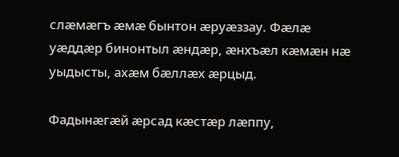слæмæгъ æмæ бынтон æруæззау. Фæлæ уæддæр бинонтыл æндæр, æнхъæл кæмæн нæ уыдысты, ахæм бæллæх æрцыд.

Фадынæгæй æрсад кæстæр лæппу,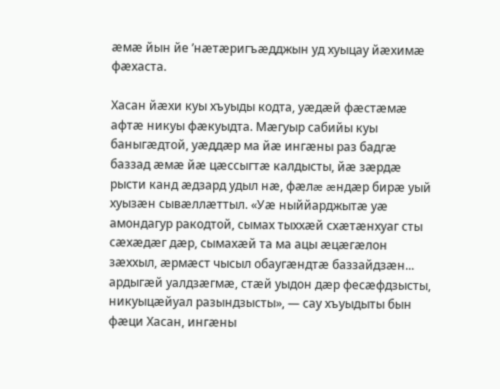æмæ йын йе ’нæтæригъæдджын уд хуыцау йæхимæ фæхаста.

Хасан йæхи куы хъуыды кодта, уæдæй фæстæмæ афтæ никуы фæкуыдта. Мæгуыр сабийы куы баныгæдтой, уæддæр ма йæ ингæны раз бадгæ баззад æмæ йæ цæссыгтæ калдысты, йæ зæрдæ рысти канд æдзард удыл нæ, фæлæ æндæр бирæ уый хуызæн сывæллæттыл. «Уæ ныййарджытæ уæ амондагур ракодтой, сымах тыххæй схæтæнхуаг сты сæхæдæг дæр, сымахæй та ма ацы æцæгæлон зæххыл, æрмæст чысыл обаугæндтæ баззайдзæн... ардыгæй уалдзæгмæ, стæй уыдон дæр фесæфдзысты, никуыцæйуал разындзысты», — сау хъуыдыты бын фæци Хасан, ингæны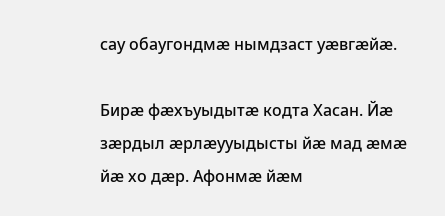сау обаугондмæ нымдзаст уæвгæйæ.

Бирæ фæхъуыдытæ кодта Хасан. Йæ зæрдыл æрлæууыдысты йæ мад æмæ йæ хо дæр. Афонмæ йæм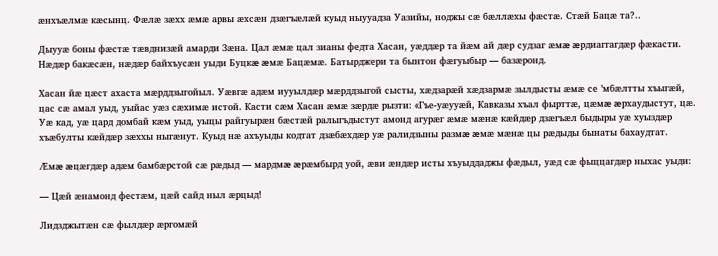æнхъæлмæ кæсынц. Фæлæ зæхх æмæ арвы æхсæн дзæгъæлæй куыд ныууадза Уазийы, ноджы сæ бæллæхы фæстæ. Стæй Бацæ та?..

Дыууæ боны фæстæ тæвднизæй амарди Зæна. Цал æмæ цал зианы федта Хасан, уæддæр та йæм ай дæр судзаг æмæ æрдиаггагдæр фæкасти. Нæдæр бакæсæн, нæдæр байхъусæн уыди Буцкæ æмæ Бацæмæ. Батырджери та бынтон фæгуыбыр — базæронд.

Хасан йæ цæст ахаста мæрддзыгойыл. Уæвгæ адæм иууылдæр мæрддзыгой сысты, хæдзарæй хæдзармæ зылдысты æмæ се ’мбæлтты хъыгæй, цас сæ амал уыд, уыйас уæз сæхимæ истой. Касти сæм Хасан æмæ зæрдæ рызти: «Гъе-уæууæй, Кавказы хъал фырттæ, цæмæ æрхаудыстут, цæ. Уæ кад, уæ цард домбай кæм уыд, уыцы райгуырæн бæстæй ралыгъдыстут амонд агурæг æмæ мæнæ кæйдæр дзæгъæл быдыры уæ хуыздæр хъæбулты кæйдæр зæххы ныгæнут. Куыд нæ ахъуыды кодтат дзæбæхдæр уæ ралидзыны размæ æмæ мæнæ цы рæдыды бынаты бахаудтат.

Æмæ æцæгдæр адæм бамбæрстой сæ рæдыд — мардмæ æрæмбырд уой, æви æндæр исты хъуыддаджы фæдыл, уæд сæ фыццагдæр ныхас уыди:

— Цæй æнамонд фестæм, цæй сайд ныл æрцыд!

Лидзджытæн сæ фылдæр æргомæй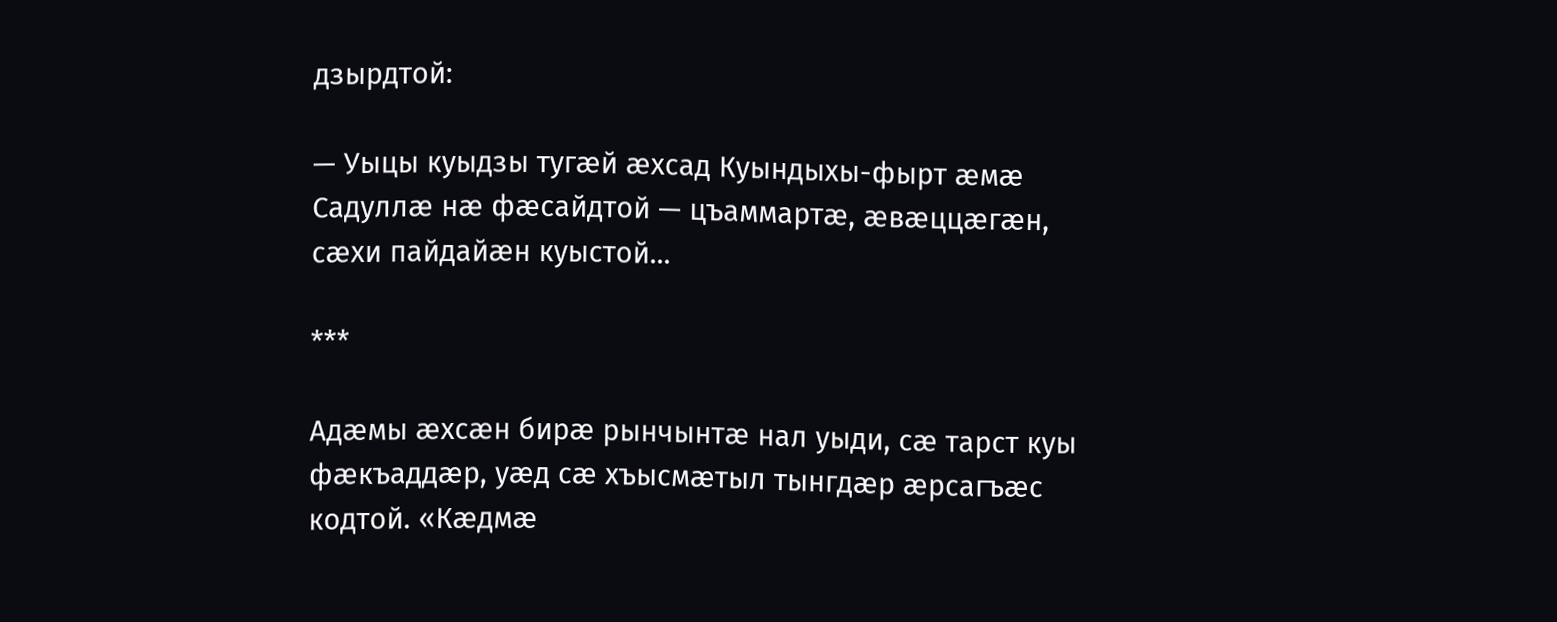дзырдтой:

— Уыцы куыдзы тугæй æхсад Куындыхы-фырт æмæ Садуллæ нæ фæсайдтой — цъаммартæ, æвæццæгæн, сæхи пайдайæн куыстой...

***

Адæмы æхсæн бирæ рынчынтæ нал уыди, сæ тарст куы фæкъаддæр, уæд сæ хъысмæтыл тынгдæр æрсагъæс кодтой. «Кæдмæ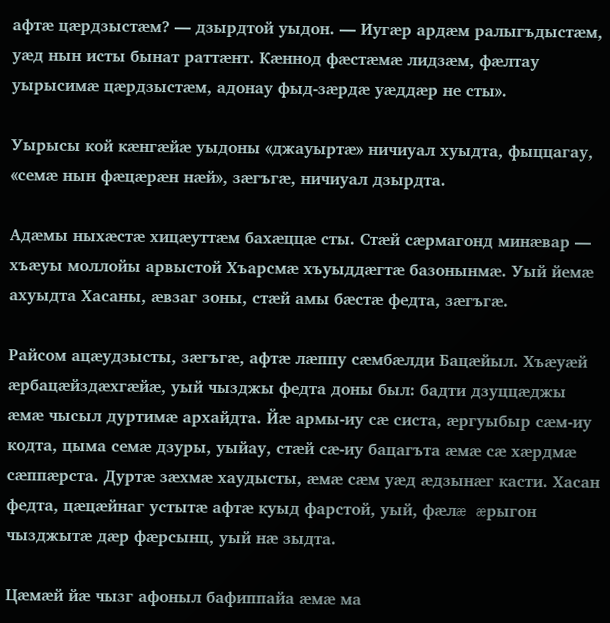афтæ цæрдзыстæм? — дзырдтой уыдон. — Иугæр ардæм ралыгъдыстæм, уæд нын исты бынат раттæнт. Кæннод фæстæмæ лидзæм, фæлтау уырысимæ цæрдзыстæм, адонау фыд-зæрдæ уæддæр не сты».

Уырысы кой кæнгæйæ уыдоны «джауыртæ» ничиуал хуыдта, фыццагау, «семæ нын фæцæрæн нæй», зæгъгæ, ничиуал дзырдта.

Адæмы ныхæстæ хицæуттæм бахæццæ сты. Стæй сæрмагонд минæвар — хъæуы моллойы арвыстой Хъарсмæ хъуыддæгтæ базонынмæ. Уый йемæ ахуыдта Хасаны, æвзаг зоны, стæй амы бæстæ федта, зæгъгæ.

Райсом ацæудзысты, зæгъгæ, афтæ лæппу сæмбæлди Бацæйыл. Хъæуæй æрбацæйздæхгæйæ, уый чызджы федта доны был: бадти дзуццæджы æмæ чысыл дуртимæ архайдта. Йæ армы-иу сæ систа, æргуыбыр сæм-иу кодта, цыма семæ дзуры, уыйау, стæй сæ-иу бацагъта æмæ сæ хæрдмæ сæппæрста. Дуртæ зæхмæ хаудысты, æмæ сæм уæд æдзынæг касти. Хасан федта, цæцæйнаг устытæ афтæ куыд фарстой, уый, фæлæ æрыгон чызджытæ дæр фæрсынц, уый нæ зыдта.

Цæмæй йæ чызг афоныл бафиппайа æмæ ма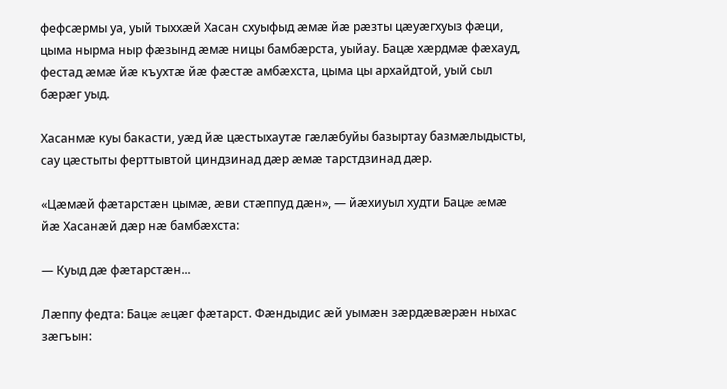фефсæрмы уа, уый тыххæй Хасан схуыфыд æмæ йæ рæзты цæуæгхуыз фæци, цыма нырма ныр фæзынд æмæ ницы бамбæрста, уыйау. Бацæ хæрдмæ фæхауд, фестад æмæ йæ къухтæ йæ фæстæ амбæхста, цыма цы архайдтой, уый сыл бæрæг уыд.

Хасанмæ куы бакасти, уæд йæ цæстыхаутæ гæлæбуйы базыртау базмæлыдысты, сау цæстыты ферттывтой циндзинад дæр æмæ тарстдзинад дæр.

«Цæмæй фæтарстæн цымæ, æви стæппуд дæн», — йæхиуыл худти Бацæ æмæ йæ Хасанæй дæр нæ бамбæхста:

— Куыд дæ фæтарстæн...

Лæппу федта: Бацæ æцæг фæтарст. Фæндыдис æй уымæн зæрдæвæрæн ныхас зæгъын: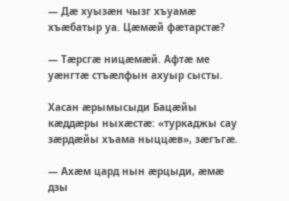— Дæ хуызæн чызг хъуамæ хъæбатыр уа. Цæмæй фæтарстæ?

— Тæрсгæ ницæмæй. Афтæ ме уæнгтæ стъæлфын ахуыр сысты.

Хасан æрымысыди Бацæйы кæддæры ныхæстæ: «туркаджы сау зæрдæйы хъама ныццæв», зæгъгæ.

— Ахæм цард нын æрцыди, æмæ дзы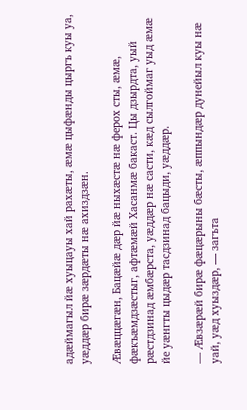адæймагыл йæ хуыцауы хай рахæты, æмæ цыфæнды цыргъ куы уа, уæддæр бирæ зæрдæты нæ ахиздзæн.

Æвæццæгæн, Бацæйæ дæр йæ ныхæстæ нæ ферох сты, æмæ, фæкъæмдзæстыг, афтæмæй Хасанмæ бакаст. Цы дзырдта, уый рæстдзинад æмбæрста, уæддæр нæ састи, кæд сылгоймаг уыд æмæ йе уæнгты цыдæр тасдзинад бацыди, уæддæр.

— Æвзæрæй бирæ фæцæрыны бæсты, æппындæр дунейыл куы нæ уай, уæд хуыздæр, — загъта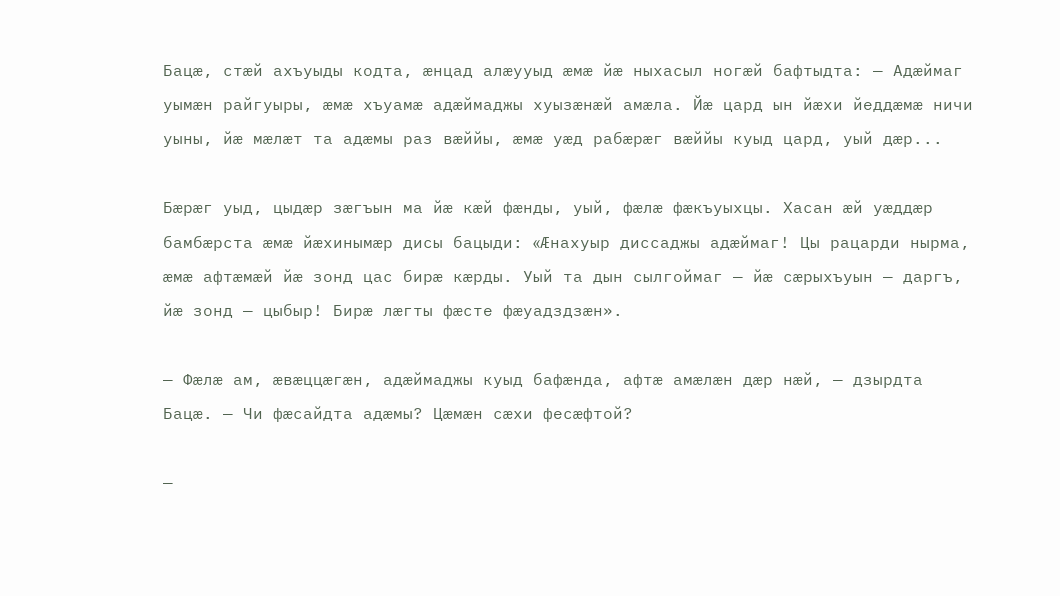Бацæ, стæй ахъуыды кодта, æнцад алæууыд æмæ йæ ныхасыл ногæй бафтыдта: — Адæймаг уымæн райгуыры, æмæ хъуамæ адæймаджы хуызæнæй амæла. Йæ цард ын йæхи йеддæмæ ничи уыны, йæ мæлæт та адæмы раз вæййы, æмæ уæд рабæрæг вæййы куыд цард, уый дæр...

Бæрæг уыд, цыдæр зæгъын ма йæ кæй фæнды, уый, фæлæ фæкъуыхцы. Хасан æй уæддæр бамбæрста æмæ йæхинымæр дисы бацыди: «Æнахуыр диссаджы адæймаг! Цы рацарди нырма, æмæ афтæмæй йæ зонд цас бирæ кæрды. Уый та дын сылгоймаг — йæ сæрыхъуын — даргъ, йæ зонд — цыбыр! Бирæ лæгты фæсте фæуадздзæн».

— Фæлæ ам, æвæццæгæн, адæймаджы куыд бафæнда, афтæ амæлæн дæр нæй, — дзырдта Бацæ. — Чи фæсайдта адæмы? Цæмæн сæхи фесæфтой?

—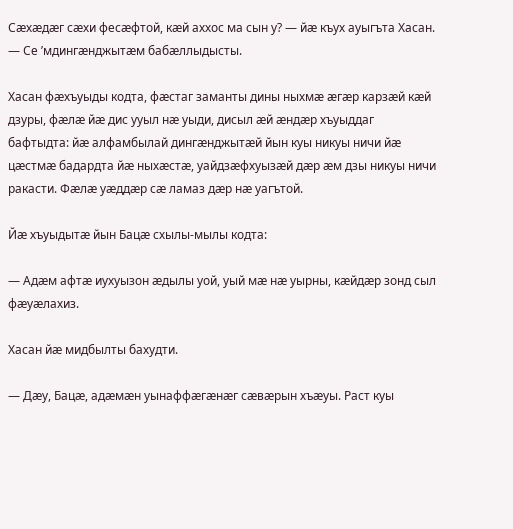Сæхæдæг сæхи фесæфтой, кæй аххос ма сын у? — йæ къух ауыгъта Хасан. — Се ’мдингæнджытæм бабæллыдысты.

Хасан фæхъуыды кодта, фæстаг заманты дины ныхмæ æгæр карзæй кæй дзуры, фæлæ йæ дис ууыл нæ уыди, дисыл æй æндæр хъуыддаг бафтыдта: йæ алфамбылай дингæнджытæй йын куы никуы ничи йæ цæстмæ бадардта йæ ныхæстæ, уайдзæфхуызæй дæр æм дзы никуы ничи ракасти. Фæлæ уæддæр сæ ламаз дæр нæ уагътой.

Йæ хъуыдытæ йын Бацæ схылы-мылы кодта:

— Адæм афтæ иухуызон æдылы уой, уый мæ нæ уырны, кæйдæр зонд сыл фæуæлахиз.

Хасан йæ мидбылты бахудти.

— Дæу, Бацæ, адæмæн уынаффæгæнæг сæвæрын хъæуы. Раст куы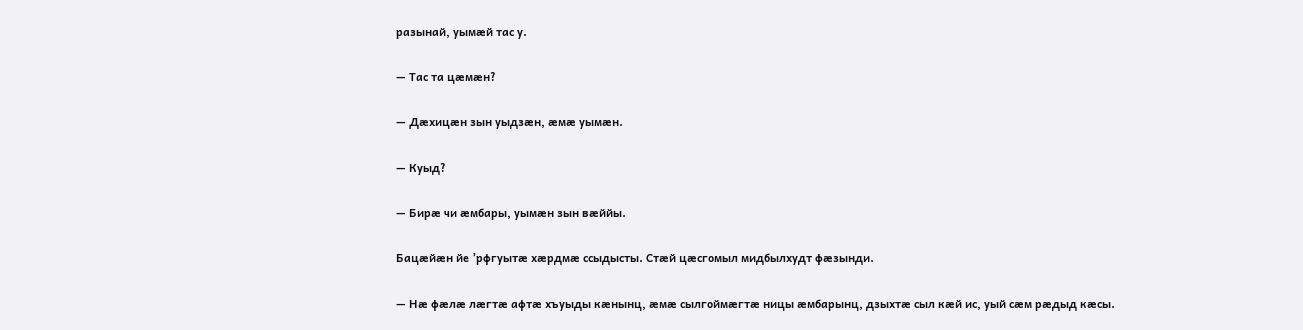разынай, уымæй тас у.

— Тас та цæмæн?

— Дæхицæн зын уыдзæн, æмæ уымæн.

— Куыд?

— Бирæ чи æмбары, уымæн зын вæййы.

Бацæйæн йе ’рфгуытæ хæрдмæ ссыдысты. Стæй цæсгомыл мидбылхудт фæзынди.

— Нæ фæлæ лæгтæ афтæ хъуыды кæнынц, æмæ сылгоймæгтæ ницы æмбарынц, дзыхтæ сыл кæй ис, уый сæм рæдыд кæсы.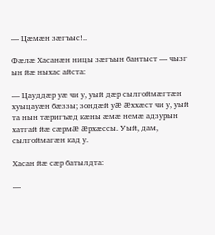— Цæмæн зæгъыс!..

Фæлæ Хасанæн ницы зæгъын бантыст — чызг ын йæ ныхас айста:

— Цауддæр уæ чи у, уый дæр сылгоймæгтæн хуыцауæн бæззы; зондæй уæ æххæст чи у, уый та нын тæригъæд кæны æмæ немæ адзурын хатгай йæ сæрмæ æрхæссы. Уый, дам, сылгоймагæн кад у.

Хасан йæ сæр батылдта:

—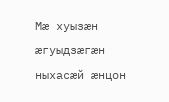Мæ хуызæн æгуыдзæгæн ныхасæй æнцон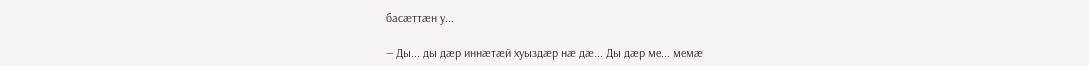басæттæн у...

— Ды... ды дæр иннæтæй хуыздæр нæ дæ... Ды дæр ме... мемæ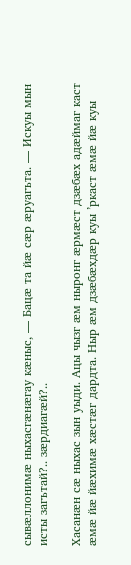сывæллонимæ ныхасгæнæгау кæныс, — Бацæ та йæ сæр æруагъта. — Искуы мын исты загътай?.. зæрдиагæй?..

Хасанæн сæ ныхас зын уыди. Ацы чызг æм ныронг æрмæст дзæбæх адæймаг каст æмæ йæ йæхимæ хæстæг дардта. Ныр æм дзæбæхдæр куы ’ркаст æмæ йæ куы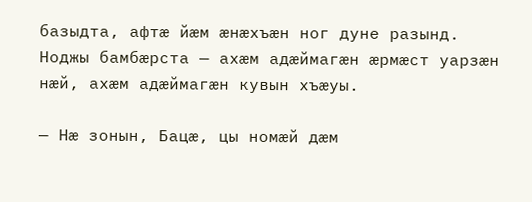базыдта, афтæ йæм æнæхъæн ног дуне разынд. Ноджы бамбæрста — ахæм адæймагæн æрмæст уарзæн нæй, ахæм адæймагæн кувын хъæуы.

— Нæ зонын, Бацæ, цы номæй дæм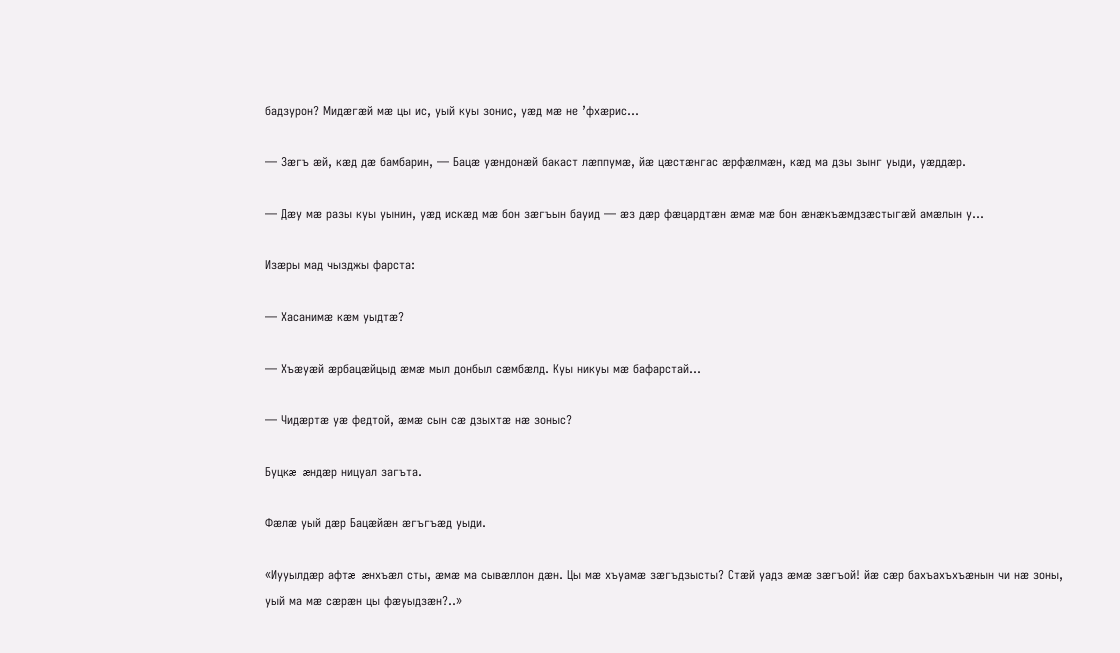бадзурон? Мидæгæй мæ цы ис, уый куы зонис, уæд мæ не ’фхæрис...

— Зæгъ æй, кæд дæ бамбарин, — Бацæ уæндонæй бакаст лæппумæ, йæ цæстæнгас æрфæлмæн, кæд ма дзы зынг уыди, уæддæр.

— Дæу мæ разы куы уынин, уæд искæд мæ бон зæгъын бауид — æз дæр фæцардтæн æмæ мæ бон æнæкъæмдзæстыгæй амæлын у...

Изæры мад чызджы фарста:

— Хасанимæ кæм уыдтæ?

— Хъæуæй æрбацæйцыд æмæ мыл донбыл сæмбæлд. Куы никуы мæ бафарстай...

— Чидæртæ уæ федтой, æмæ сын сæ дзыхтæ нæ зоныс?

Буцкæ æндæр ницуал загъта.

Фæлæ уый дæр Бацæйæн æгъгъæд уыди.

«Иууылдæр афтæ æнхъæл сты, æмæ ма сывæллон дæн. Цы мæ хъуамæ зæгъдзысты? Стæй уадз æмæ зæгъой! йæ сæр бахъахъхъæнын чи нæ зоны, уый ма мæ сæрæн цы фæуыдзæн?..»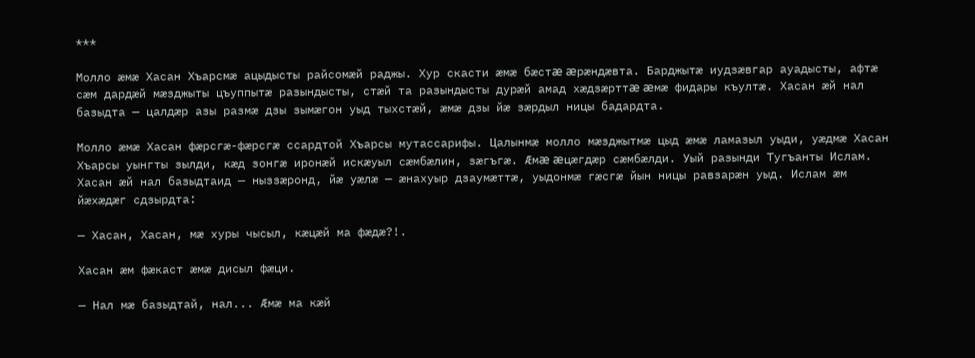***

Молло æмæ Хасан Хъарсмæ ацыдысты райсомæй раджы. Хур скасти æмæ бæстæ æрæндæвта. Барджытæ иудзæвгар ауадысты, афтæ сæм дардæй мæзджыты цъуппытæ разындысты, стæй та разындысты дурæй амад хæдзæрттæ æмæ фидары къултæ. Хасан æй нал базыдта — цалдæр азы размæ дзы зымæгон уыд тыхстæй, æмæ дзы йæ зæрдыл ницы бадардта.

Молло æмæ Хасан фæрсгæ-фæрсгæ ссардтой Хъарсы мутассарифы. Цалынмæ молло мæзджытмæ цыд æмæ ламазыл уыди, уæдмæ Хасан Хъарсы уынгты зылди, кæд зонгæ иронæй искæуыл сæмбæлин, зæгъгæ. Æмæ æцæгдæр сæмбæлди. Уый разынди Тугъанты Ислам. Хасан æй нал базыдтаид — ныззæронд, йæ уæлæ — æнахуыр дзаумæттæ, уыдонмæ гæсгæ йын ницы равзарæн уыд. Ислам æм йæхæдæг сдзырдта:

— Хасан, Хасан, мæ хуры чысыл, кæцæй ма фæдæ?!.

Хасан æм фæкаст æмæ дисыл фæци.

— Нал мæ базыдтай, нал... Æмæ ма кæй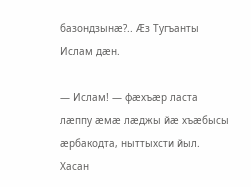базондзынæ?.. Æз Тугъанты Ислам дæн.

— Ислам! — фæхъæр ласта лæппу æмæ лæджы йæ хъæбысы æрбакодта, ныттыхсти йыл. Хасан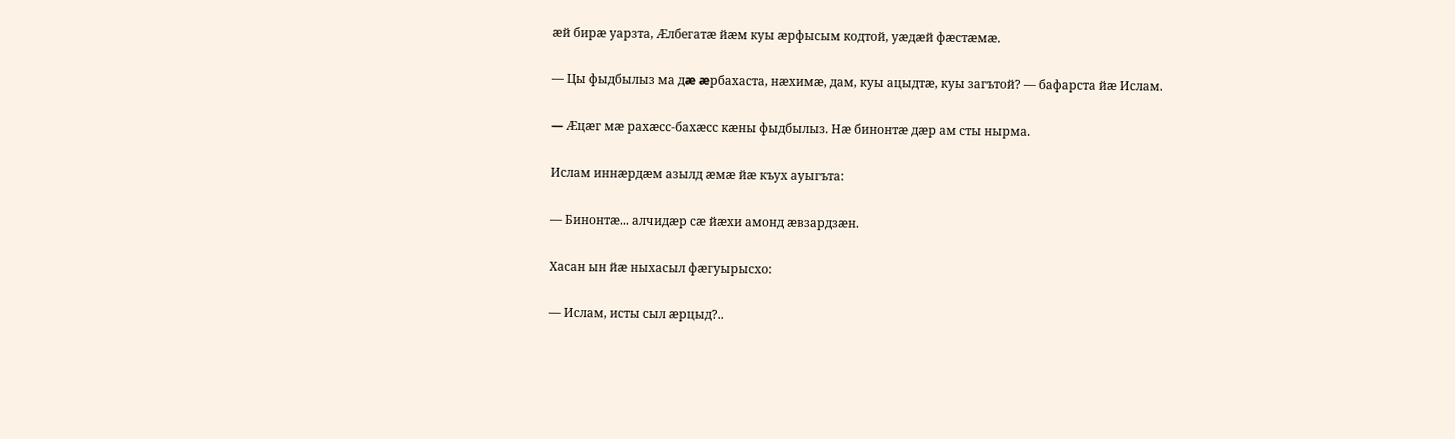æй бирæ уарзта, Æлбегатæ йæм куы æрфысым кодтой, уæдæй фæстæмæ.

— Цы фыдбылыз ма дæ æрбахаста, нæхимæ, дам, куы ацыдтæ, куы загътой? — бафарста йæ Ислам.

— Æцæг мæ рахæсс-бахæсс кæны фыдбылыз. Нæ бинонтæ дæр ам сты нырма.

Ислам иннæрдæм азылд æмæ йæ къух ауыгъта:

— Бинонтæ... алчидæр сæ йæхи амонд æвзардзæн.

Хасан ын йæ ныхасыл фæгуырысхо:

— Ислам, исты сыл æрцыд?..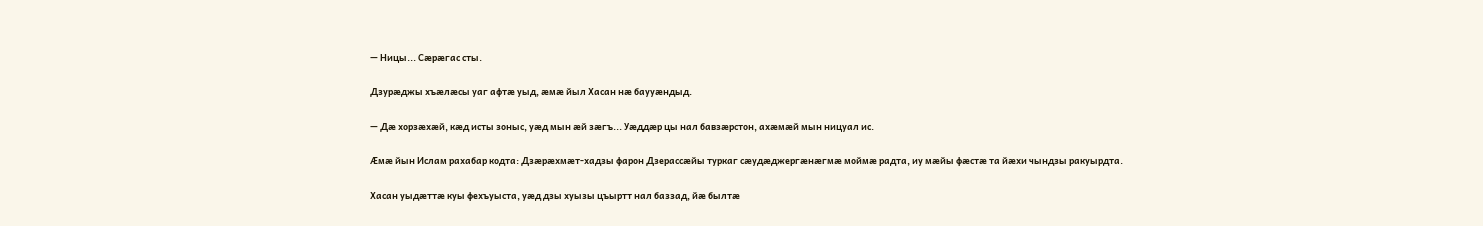— Ницы... Сæрæгас сты.

Дзурæджы хъæлæсы уаг афтæ уыд, æмæ йыл Хасан нæ баууæндыд.

— Дæ хорзæхæй, кæд исты зоныс, уæд мын æй зæгъ... Уæддæр цы нал бавзæрстон, ахæмæй мын ницуал ис.

Æмæ йын Ислам рахабар кодта: Дзæрæхмæт-хадзы фарон Дзерассæйы туркаг сæудæджергæнæгмæ моймæ радта, иу мæйы фæстæ та йæхи чындзы ракуырдта.

Хасан уыдæттæ куы фехъуыста, уæд дзы хуызы цъыртт нал баззад, йæ былтæ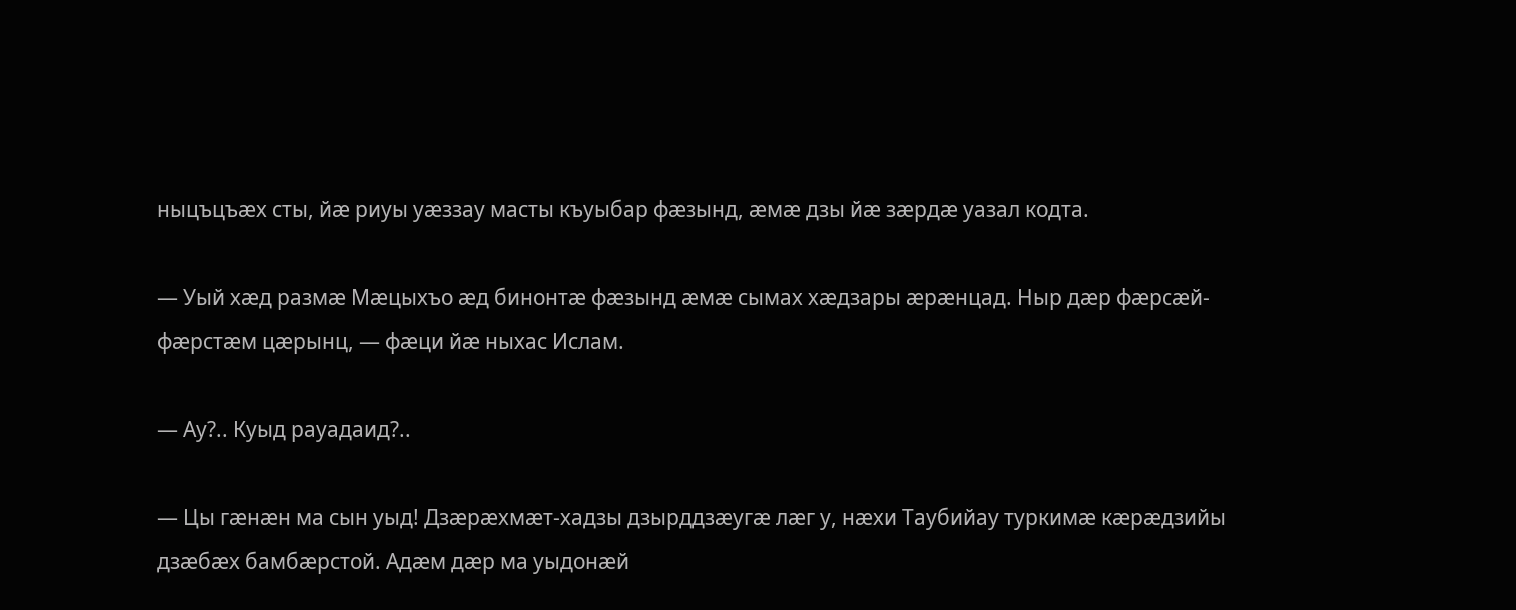ныцъцъæх сты, йæ риуы уæззау масты къуыбар фæзынд, æмæ дзы йæ зæрдæ уазал кодта.

— Уый хæд размæ Мæцыхъо æд бинонтæ фæзынд æмæ сымах хæдзары æрæнцад. Ныр дæр фæрсæй-фæрстæм цæрынц, — фæци йæ ныхас Ислам.

— Ау?.. Куыд рауадаид?..

— Цы гæнæн ма сын уыд! Дзæрæхмæт-хадзы дзырддзæугæ лæг у, нæхи Таубийау туркимæ кæрæдзийы дзæбæх бамбæрстой. Адæм дæр ма уыдонæй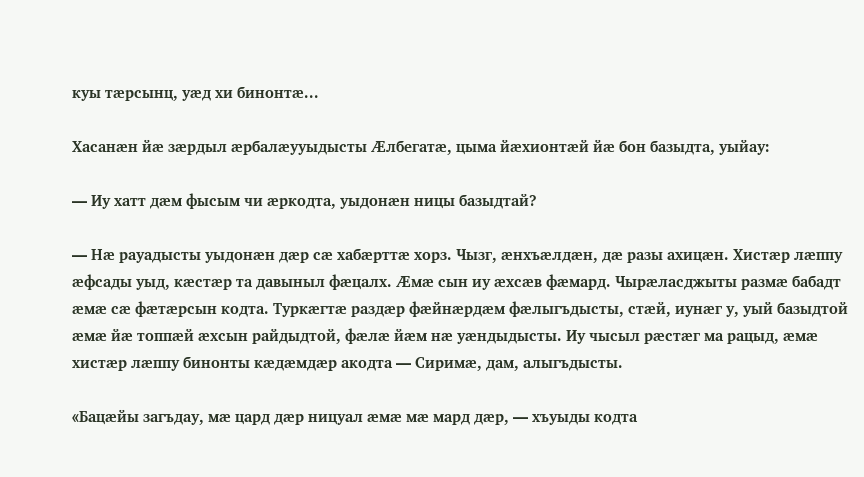куы тæрсынц, уæд хи бинонтæ...

Хасанæн йæ зæрдыл æрбалæууыдысты Æлбегатæ, цыма йæхионтæй йæ бон базыдта, уыйау:

— Иу хатт дæм фысым чи æркодта, уыдонæн ницы базыдтай?

— Нæ рауадысты уыдонæн дæр сæ хабæрттæ хорз. Чызг, æнхъæлдæн, дæ разы ахицæн. Хистæр лæппу æфсады уыд, кæстæр та давыныл фæцалх. Æмæ сын иу æхсæв фæмард. Чырæласджыты размæ бабадт æмæ сæ фæтæрсын кодта. Туркæгтæ раздæр фæйнæрдæм фæлыгъдысты, стæй, иунæг у, уый базыдтой æмæ йæ топпæй æхсын райдыдтой, фæлæ йæм нæ уæндыдысты. Иу чысыл рæстæг ма рацыд, æмæ хистæр лæппу бинонты кæдæмдæр акодта — Сиримæ, дам, алыгъдысты.

«Бацæйы загъдау, мæ цард дæр ницуал æмæ мæ мард дæр, — хъуыды кодта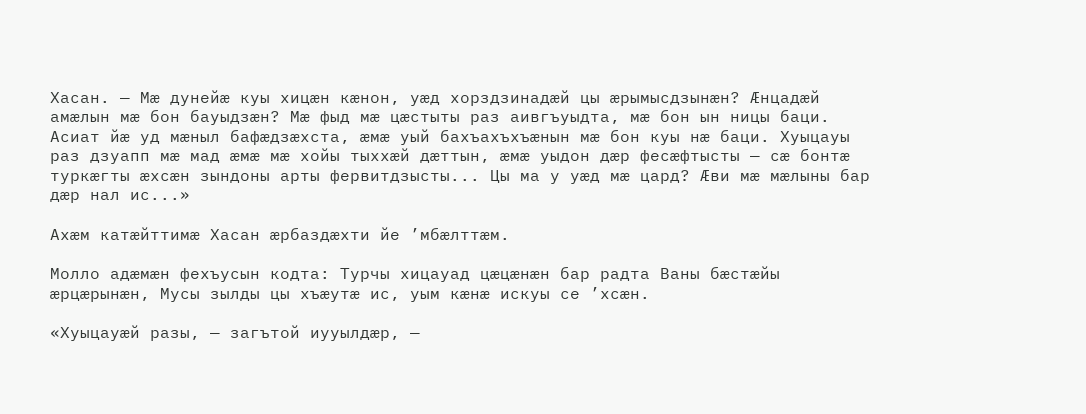Хасан. — Мæ дунейæ куы хицæн кæнон, уæд хорздзинадæй цы æрымысдзынæн? Æнцадæй амæлын мæ бон бауыдзæн? Мæ фыд мæ цæстыты раз аивгъуыдта, мæ бон ын ницы баци. Асиат йæ уд мæныл бафæдзæхста, æмæ уый бахъахъхъæнын мæ бон куы нæ баци. Хуыцауы раз дзуапп мæ мад æмæ мæ хойы тыххæй дæттын, æмæ уыдон дæр фесæфтысты — сæ бонтæ туркæгты æхсæн зындоны арты фервитдзысты... Цы ма у уæд мæ цард? Æви мæ мæлыны бар дæр нал ис...»

Ахæм катæйттимæ Хасан æрбаздæхти йе ’мбæлттæм.

Молло адæмæн фехъусын кодта: Турчы хицауад цæцæнæн бар радта Ваны бæстæйы æрцæрынæн, Мусы зылды цы хъæутæ ис, уым кæнæ искуы се ’хсæн.

«Хуыцауæй разы, — загътой иууылдæр, —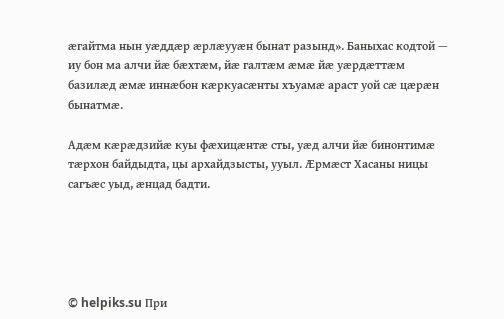æгайтма нын уæддæр æрлæууæн бынат разынд». Баныхас кодтой — иу бон ма алчи йæ бæхтæм, йæ галтæм æмæ йæ уæрдæттæм базилæд æмæ иннæбон кæркуасæнты хъуамæ араст уой сæ цæрæн бынатмæ.

Адæм кæрæдзийæ куы фæхицæнтæ сты, уæд алчи йæ бинонтимæ тæрхон байдыдта, цы архайдзысты, ууыл. Æрмæст Хасаны ницы сагъæс уыд, æнцад бадти.





© helpiks.su При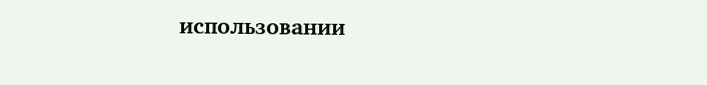использовании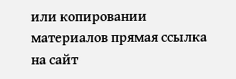или копировании материалов прямая ссылка на сайт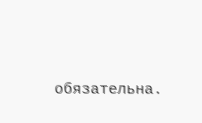обязательна.